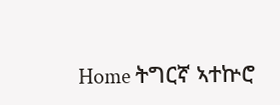Home ትግርኛ ኣተኵሮ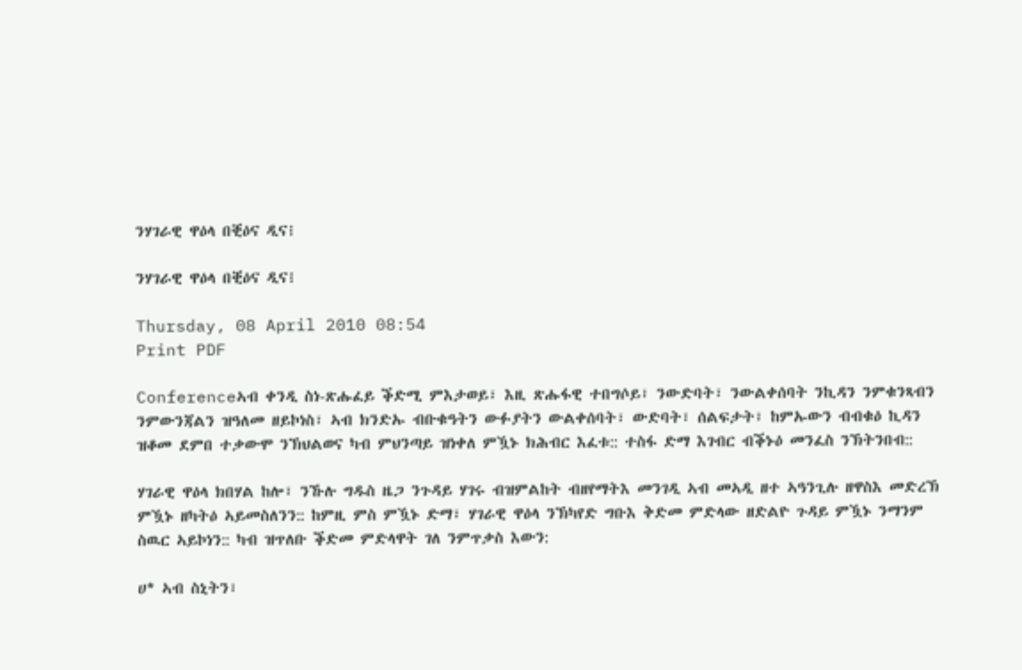ንሃገራዊ ዋዕላ በቒዕና ዲና፧

ንሃገራዊ ዋዕላ በቒዕና ዲና፧

Thursday, 08 April 2010 08:54
Print PDF

Conferenceኣብ ቀንዲ ስነ-ጽሑፈይ ቕድሚ ምእታወይ፣ እዚ ጽሑፋዊ ተበግሶይ፣ ንውድባት፣ ንውልቀሰባት ንኪዳን ንምቁንጻብን ንምውንጃልን ዝዓለመ ዘይኮነስ፣ ኣብ ክንድኡ ብቡቁዓትን ውፉያትን ውልቀሰባት፣ ውድባት፣ ሰልፍታት፣ ከምኡውን ብብቁዕ ኪዳን ዝቆመ ደምበ ተቃውሞ ንኽህልወና ካብ ምህንጣይ ዝነቀለ ምዃኑ ክሕብር እፈቱ:: ተስፋ ድማ እገብር ብቕኑዕ መንፈስ ንኽትንበብ::

ሃገራዊ ዋዕላ ክበሃል ከሎ፣ ንኹሉ ግዱስ ዜጋ ንጉዳይ ሃገሩ ብዝምልከት ብዘየማትእ መንገዲ ኣብ መኣዲ ዘተ ኣዓንጊሉ ዘዋስእ መድረኽ ምዃኑ ዘካትዕ ኣይመስለንን:: ከምዚ ምስ ምዃኑ ድማ፣ ሃገራዊ ዋዕላ ንኽካየድ ግቡእ ቅድመ ምድላው ዘድልዮ ጉዳይ ምዃኑ ንማንም ስዉር ኣይኮነን:: ካብ ዝጥለቡ ቕድመ ምድላዋት ገለ ንምጥቃስ እውን:

ሀ* ኣብ ስኒትን፣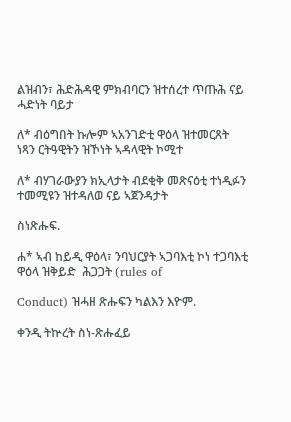ልዝብን፣ ሕድሕዳዊ ምክብባርን ዝተሰረተ ጥጡሕ ናይ ሓድነት ባይታ

ለ* ብዕግበት ኩሎም ኣአንገድቲ ዋዕላ ዝተመርጸት ነጻን ርትዓዊትን ዝኾነት ኣዳላዊት ኮሚተ

ለ* ብሃገራውያን ክኢላታት ብደቂቅ መጽናዕቲ ተነዲፉን ተመሚዩን ዝተዳለወ ናይ ኣጀንዳታት

ስነጽሑፍ.

ሐ* ኣብ ከይዲ ዋዕላ፣ ንባህርያት ኣጋባእቲ ኮነ ተጋባእቲ ዋዕላ ዝቅይድ  ሕጋጋት (rules of

Conduct) ዝሓዘ ጽሑፍን ካልእን እዮም.

ቀንዲ ትኵረት ስነ-ጽሑፈይ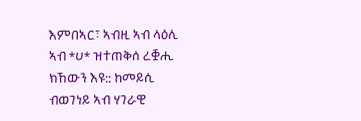እምበኣር፣ ኣብዚ ኣብ ላዕሊ ኣብ *ሀ* ዝተጠቅሰ ረቛሒ ክኸውን እዩ:: ከመይሲ ብወገነይ ኣብ ሃገራዊ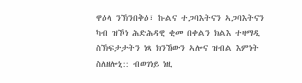ዋዕላ ንኽንበቅዕ፣ ኩልና ተጋባእትናን ኣጋባእትናን ካብ ዝኾነ ሕድሕዳዊ ቂመ በቀልን ክልእ ተዛማዲ ስኽፍታታትን ነጻ ክንኸውን ኣሎና ዝብል እምነት ስለዘሎኒ:: ብወገነይ ነዚ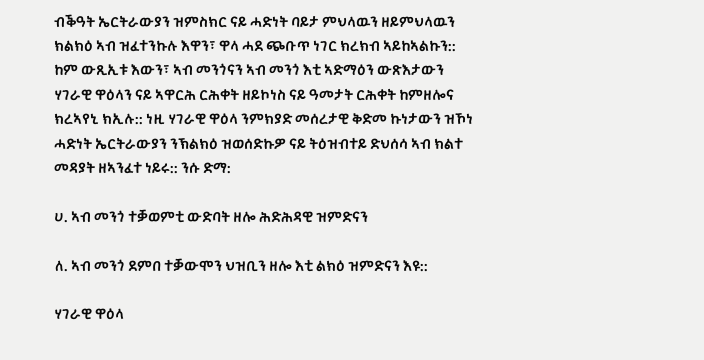ብቕዓት ኤርትራውያን ዝምስክር ናይ ሓድነት ባይታ ምህላዉን ዘይምህላዉን ክልክዕ ኣብ ዝፈተንኩሉ እዋን፣ ዋላ ሓደ ጭቡጥ ነገር ክረክብ ኣይከኣልኩን:: ከም ውጺኢቱ እውን፣ ኣብ መንጎናን ኣብ መንጎ እቲ ኣድማዕን ውጽእታውን ሃገራዊ ዋዕላን ናይ ኣዋርሕ ርሕቀት ዘይኮነስ ናይ ዓመታት ርሕቀት ከምዘሎና ክረኣየኒ ክኢሉ:: ነዚ ሃገራዊ ዋዕላ ንምክያድ መሰረታዊ ቅድመ ኩነታውን ዝኾነ ሓድነት ኤርትራውያን ንኽልክዕ ዝወሰድኩዎ ናይ ትዕዝብተይ ድህሰሳ ኣብ ክልተ መዳያት ዘኣንፈተ ነይሩ:: ንሱ ድማ:

ሀ. ኣብ መንጎ ተቓወምቲ ውድባት ዘሎ ሕድሕዳዊ ዝምድናን

ለ. ኣብ መንጎ ደምበ ተቓውሞን ህዝቢን ዘሎ እቲ ልክዕ ዝምድናን እዩ::

ሃገራዊ ዋዕላ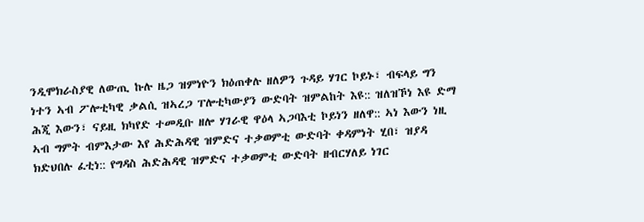ንዲሞክራስያዊ ለውጢ ኩሉ ዜጋ ዝምነዮን ክዕጠቀሉ ዘለዎን ጉዳይ ሃገር ኮይኑ፣ ብፍላይ ግን ነተን ኣብ ፖሎቲካዊ ቃልሲ ዝኣረጋ ፐሎቲካውያን ውድባት ዝምልከት እዩ:: ዝለዝኾነ እዩ ድማ ሕጂ እውን፣ ናይዚ ክካየድ ተመዲቡ ዘሎ ሃገራዊ ዋዕላ ኣጋባእቲ ኮይነን ዘለዋ:: ኣነ እውን ነዚ ኣብ ግምት ብምእታው እየ ሕድሕዳዊ ዝምድና ተቃወምቲ ውድባት ቀዳምነት ሂበ፣ ዝያዳ ክድህበሉ ፈቲነ:: የግዳስ ሕድሕዳዊ ዝምድና ተቃወምቲ ውድባት ዘብርሃለይ ነገር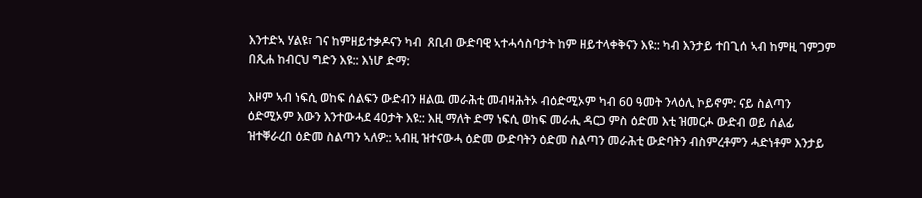እንተድኣ ሃልዩ፣ ገና ከምዘይተቃዶናን ካብ  ጸቢብ ውድባዊ ኣተሓሳስባታት ከም ዘይተላቀቅናን እዩ:: ካብ እንታይ ተበጊሰ ኣብ ከምዚ ገምጋም በጺሐ ከብርህ ግድን እዩ:: እነሆ ድማ:

እዞም ኣብ ነፍሲ ወከፍ ሰልፍን ውድብን ዘልዉ መራሕቲ መብዛሕትኦ ብዕድሚኦም ካብ 60 ዓመት ንላዕሊ ኮይኖም: ናይ ስልጣን ዕድሚኦም እውን እንተውሓደ 40ታት እዩ:: እዚ ማለት ድማ ነፍሲ ወከፍ መራሒ ዳርጋ ምስ ዕድመ እቲ ዝመርሖ ውድብ ወይ ሰልፊ ዝተቐራረበ ዕድመ ስልጣን ኣለዎ:: ኣብዚ ዝተናውሓ ዕድመ ውድባትን ዕድመ ስልጣን መራሕቲ ውድባትን ብስምረቶምን ሓድነቶም እንታይ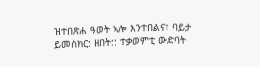ዝተበጽሐ ዓወት ኣሎ እንተበልና፣ ባይታ ይመስክር: ዘበት:: ተቃወምቲ ውድባት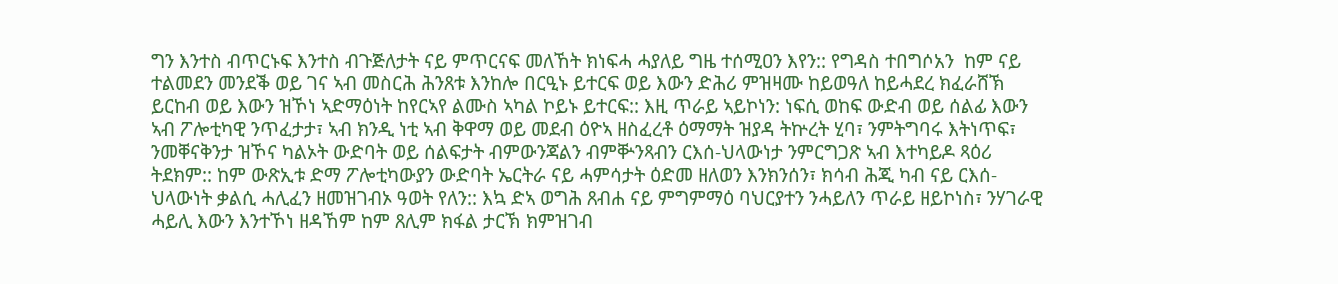ግን እንተስ ብጥርኑፍ እንተስ ብጉጅለታት ናይ ምጥርናፍ መለኸት ክነፍሓ ሓያለይ ግዜ ተሰሚዐን እየን:: የግዳስ ተበግሶአን  ከም ናይ ተልመደን መንደቕ ወይ ገና ኣብ መስርሕ ሕንጸቱ እንከሎ በርዒኑ ይተርፍ ወይ እውን ድሕሪ ምዝዛሙ ከይወዓለ ከይሓደረ ክፈራሸኽ ይርከብ ወይ እውን ዝኾነ ኣድማዕነት ከየርኣየ ልሙስ ኣካል ኮይኑ ይተርፍ:: እዚ ጥራይ ኣይኮነን: ነፍሲ ወከፍ ውድብ ወይ ሰልፊ እውን ኣብ ፖሎቲካዊ ንጥፈታታ፣ ኣብ ክንዲ ነቲ ኣብ ቅዋማ ወይ መደብ ዕዮኣ ዘስፈረቶ ዕማማት ዝያዳ ትኵረት ሂባ፣ ንምትግባሩ እትነጥፍ፣ ንመቐናቅንታ ዝኾና ካልኦት ውድባት ወይ ሰልፍታት ብምውንጃልን ብምቝንጻብን ርእሰ-ህላውነታ ንምርግጋጽ ኣብ እተካይዶ ጻዕሪ ትደክም:: ከም ውጽኢቱ ድማ ፖሎቲካውያን ውድባት ኤርትራ ናይ ሓምሳታት ዕድመ ዘለወን እንክንሰን፣ ክሳብ ሕጂ ካብ ናይ ርእሰ-ህላውነት ቃልሲ ሓሊፈን ዘመዝገብኦ ዓወት የለን:: እኳ ድኣ ወግሕ ጸብሐ ናይ ምግምማዕ ባህርያተን ንሓይለን ጥራይ ዘይኮነስ፣ ንሃገራዊ ሓይሊ እውን እንተኾነ ዘዳኸም ከም ጸሊም ክፋል ታርኽ ክምዝገብ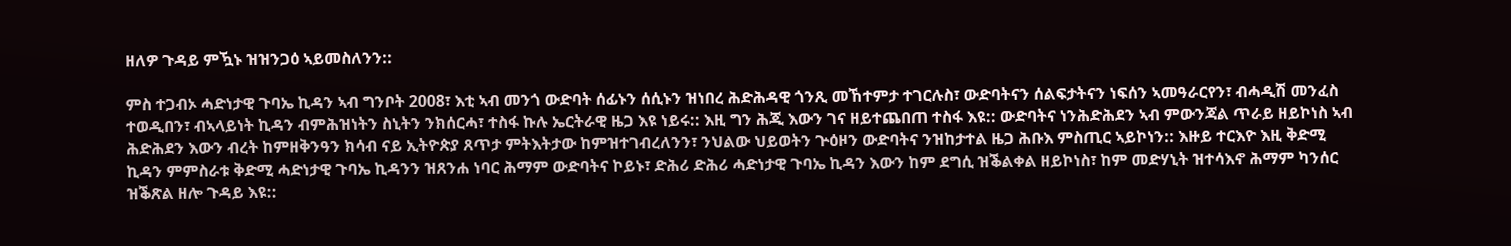ዘለዎ ጉዳይ ምዃኑ ዝዝንጋዕ ኣይመስለንን::

ምስ ተጋብኦ ሓድነታዊ ጉባኤ ኪዳን ኣብ ግንቦት 2008፣ እቲ ኣብ መንጎ ውድባት ሰፊኑን ሰሲኑን ዝነበረ ሕድሕዳዊ ጎንጺ መኸተምታ ተገርሉስ፣ ውድባትናን ሰልፍታትናን ነፍሰን ኣመዓራርየን፣ ብሓዲሽ መንፈስ ተወዲበን፣ ብኣላይነት ኪዳን ብምሕዝነትን ስኒትን ንክሰርሓ፣ ተስፋ ኩሉ ኤርትራዊ ዜጋ እዩ ነይሩ:: እዚ ግን ሕጂ እውን ገና ዘይተጨበጠ ተስፋ እዩ:: ውድባትና ነንሕድሕደን ኣብ ምውንጃል ጥራይ ዘይኮነስ ኣብ ሕድሕደን እውን ብረት ከምዘቅንዓን ክሳብ ናይ ኢትዮጵያ ጸጥታ ምትእትታው ከምዝተገብረለንን፣ ንህልው ህይወትን ጕዕዞን ውድባትና ንዝከታተል ዜጋ ሕቡእ ምስጢር ኣይኮነን:: እዙይ ተርእዮ እዚ ቅድሚ ኪዳን ምምስራቱ ቅድሚ ሓድነታዊ ጉባኤ ኪዳንን ዝጸንሐ ነባር ሕማም ውድባትና ኮይኑ፣ ድሕሪ ድሕሪ ሓድነታዊ ጉባኤ ኪዳን እውን ከም ደግሲ ዝቕልቀል ዘይኮነስ፣ ከም መድሃኒት ዝተሳእኖ ሕማም ካንሰር ዝቕጽል ዘሎ ጉዳይ እዩ::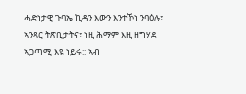ሓድነታዊ ጉባኤ ኪዳን እውን እንተኾነ ንባዕሉ፣ ኣንጻር ትጽቢታትና፣ ነዚ ሕማም እዚ ዘግሃደ ኣጋጣሚ እዩ ነይሩ:: ኣብ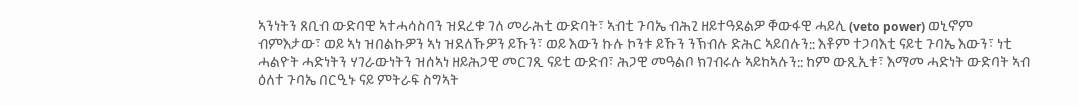ኣንነትን ጸቢብ ውድባዊ ኣተሓሳስባን ዝደረቁ ገለ መራሕቲ ውድባት፣ ኣብቲ ጉባኤ ብሕጊ ዘይተዓደልዎ ቐውፋዊ ሓይሊ (veto power) ወኒኖም ብምእታው፣ ወይ ኣነ ዝበልኩዎን ኣነ ዝደለኹዎን ይኹን፣ ወይ እውን ኩሉ ኮንቱ ይኹን ንኽብሉ ድሕር ኣይበሉን:: እቶም ተጋባእቲ ናይቲ ጉባኤ እውን፣ ነቲ ሓልዮት ሓድነትን ሃገራውነትን ዝሰኣነ ዘይሕጋዊ መርገጺ ናይቲ ውድብ፣ ሕጋዊ መዓልቦ ክገብሩሉ ኣይከኣሉን:: ከም ውጺኢቱ፣ እማመ ሓድነት ውድባት ኣብ ዕለተ ጉባኤ በርዒኑ ናይ ምትራፍ ስግኣት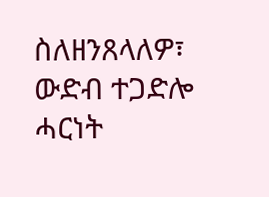ስለዘንጸላለዎ፣ ውድብ ተጋድሎ ሓርነት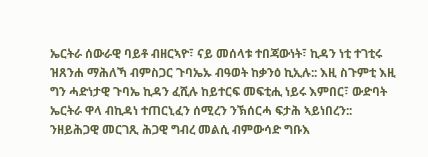ኤርትራ ሰውራዊ ባይቶ ብዘርኣዮ፣ ናይ መሰላቱ ተበጃውነት፣ ኪዳን ነቲ ተገቲሩ ዝጸንሐ ማሕለኻ ብምስጋር ጉባኤኡ ብዓወት ከቃንዕ ኪኢሉ:: እዚ ስጉምቲ እዚ ግን ሓድነታዊ ጉባኤ ኪዳን ፈሺሉ ከይተርፍ መፍቲሒ ነይሩ እምበር፣ ውድባት ኤርትራ ዋላ ብኪዳነ ተጠርኒፈን ሰሚረን ንኽሰርሓ ፍታሕ ኣይነበረን:: ንዘይሕጋዊ መርገጺ ሕጋዊ ግብረ መልሲ ብምውሳድ ግቡእ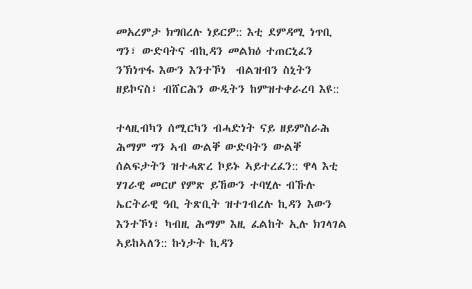መአረምታ ክግበረሉ ነይርዎ:: እቲ ደምዳሚ ነጥቢ ግን፣ ውድባትና ብኪዳን መልክዕ ተጠርኒፈን ንኽነጥፋ እውን እንተኾነ  ብልዝብን ስኒትን ዘይኮናስ፣ ብሸርሕን ውዲትን ከምዝተቀራረባ እዩ::

ተላዚብካን ሰሚርካን ብሓድነት ናይ ዘይምስራሕ ሕማም ግን ኣብ ውልቐ ውድባትን ውልቐ ሰልፍታትን ዝተሓጽረ ኮይኑ ኣይተረፈን:: ዋላ እቲ ሃገራዊ መርሆ የምጽ ይኸውን ተባሂሉ ብኹሉ ኤርትራዊ ዓቢ ትጽቢት ዝተገብረሉ ኪዳን እውን እንተኾነ፣ ካብዚ ሕማም እዚ ፈልከት ኢሉ ክገላገል ኣይከኣለን:: ኩነታት ኪዳን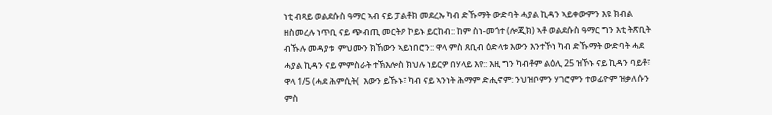ነቲ ብጻይ ወልደሱስ ዓማር ኣብ ናይ ፓልቶክ መደረኡ ካብ ድኹማት ውድባት ሓያል ኪዳን ኣይቀውምን እዩ ክብል ዘስመረሉ ነጥቢ ናይ ጭብጢ መርትዖ ኮይኑ ይርከብ:: ከም ስነ-መጎተ (ሎጂክ) ኣቶ ወልደሱስ ዓማር ግን እቲ ትጽቢት ብኹሉ መዳያቱ  ምህሙን ክኸውን ኣይነበሮን:: ዋላ ምስ ጸቢብ ዕድላቱ እውን እንተኾነ ካብ ድኹማት ውድባት ሓደ ሓያል ኪዳን ናይ ምምስራት ተኽእሎስ ክህሉ ነይርዎ በሃላይ እየ:: እዚ ግን ካብቶም ልዕሊ 25 ዝኾኑ ናይ ኪዳን ባይቶ፣ ዋላ 1/5 (ሓደ ሕምሲት(  እውን ይኹኑ፣ ካብ ናይ ኣንነት ሕማም ድሒኖም: ንህዝቦምን ሃገሮምን ተወፊዮም ዝቃለሱን ምስ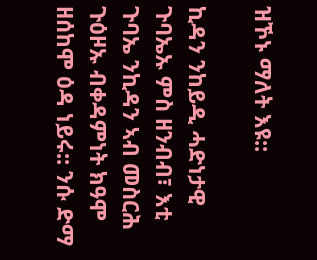ዝኾኑ ማለት እዩ::

ኪዳን ንከይዲ ሓድነታዊ ጉባኤኡ ምስ ዘንብብ፣ እቲ ጉባኤ ንኪዳን ኣብ መስርሕ ጉዕዞኡ ብቀዳምነት ክዓሞ ዘሰከሞ ዕዳ ነይሩ:: ንሱ ድማ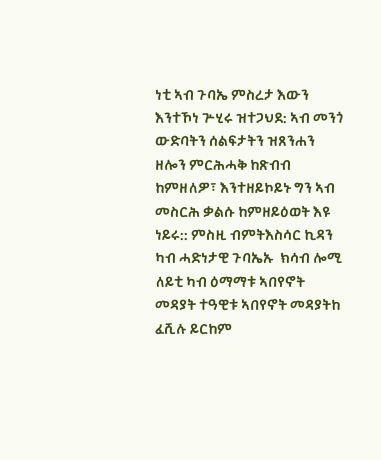ነቲ ኣብ ጉባኤ ምስረታ እውን እንተኾነ ጕሂሩ ዝተጋህደ: ኣብ መንጎ ውድባትን ሰልፍታትን ዝጸንሐን ዘሎን ምርሕሓቅ ከጽብብ ከምዘለዎ፣ እንተዘይኮይኑ ግን ኣብ መስርሕ ቃልሱ ከምዘይዕወት እዩ ነይሩ:: ምስዚ ብምትእስሳር ኪዳን ካብ ሓድነታዊ ጉባኤኡ  ክሳብ ሎሚ ለይቲ ካብ ዕማማቱ ኣበየኖት መዳያት ተዓዊቱ ኣበየኖት መዳያትከ ፈሺሉ ይርከም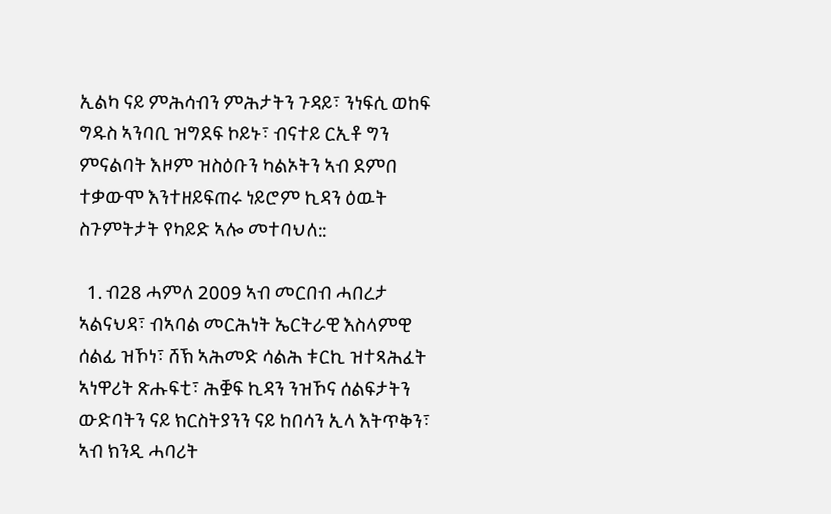ኢልካ ናይ ምሕሳብን ምሕታትን ጉዳይ፣ ንነፍሲ ወከፍ ግዱስ ኣንባቢ ዝግደፍ ኮይኑ፣ ብናተይ ርኢቶ ግን ምናልባት እዞም ዝስዕቡን ካልኦትን ኣብ ደምበ ተቃውሞ እንተዘይፍጠሩ ነይሮም ኪዳን ዕዉት ስጉምትታት የካይድ ኣሎ መተባህለ::

  1. ብ28 ሓምለ 2009 ኣብ መርበብ ሓበረታ ኣልናህዳ፣ ብኣባል መርሕነት ኤርትራዊ እስላምዊ ሰልፊ ዝኾነ፣ ሸኽ ኣሕመድ ሳልሕ ቱርኪ ዝተጻሕፈት ኣነዋሪት ጽሑፍቲ፣ ሕቛፍ ኪዳን ንዝኾና ሰልፍታትን ውድባትን ናይ ክርስትያንን ናይ ከበሳን ኢላ እትጥቅን፣ ኣብ ክንዲ ሓባሪት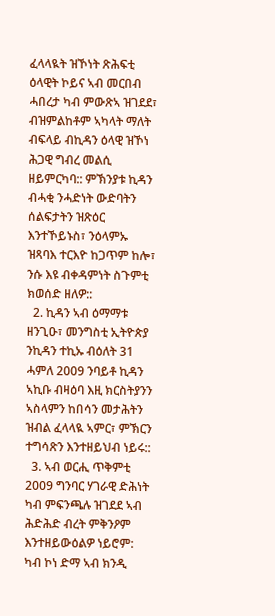ፈላላዪት ዝኾነት ጽሕፍቲ ዕላዊት ኮይና ኣብ መርበብ ሓበረታ ካብ ምውጽኣ ዝገደደ፣ ብዝምልከቶም ኣካላት ማለት ብፍላይ ብኪዳን ዕላዊ ዝኾነ ሕጋዊ ግብረ መልሲ ዘይምርካባ:: ምኽንያቱ ኪዳን ብሓቂ ንሓድነት ውድባትን ሰልፍታትን ዝጽዕር እንተኾይኑስ፣ ንዕላምኡ ዝጻባእ ተርእዮ ከጋጥም ከሎ፣ ንሱ እዩ ብቀዳምነት ስጉምቲ ክወሰድ ዘለዎ::
  2. ኪዳን ኣብ ዕማማቱ ዘንጊዑ፣ መንግስቲ ኢትዮጵያ ንኪዳን ተኪኡ ብዕለት 31 ሓምለ 2009 ንባይቶ ኪዳን ኣኪቡ ብዛዕባ እዚ ክርስትያንን ኣስላምን ከበሳን መታሕትን ዝብል ፈላላዪ ኣምር፣ ምኽርን ተግሳጽን እንተዘይህብ ነይሩ::
  3. ኣብ ወርሒ ጥቅምቲ 2009 ግንባር ሃገራዊ ድሕነት ካብ ምፍንጫሉ ዝገደደ ኣብ ሕድሕድ ብረት ምቅንዖም እንተዘይውዕልዎ ነይሮም: ካብ ኮነ ድማ ኣብ ክንዲ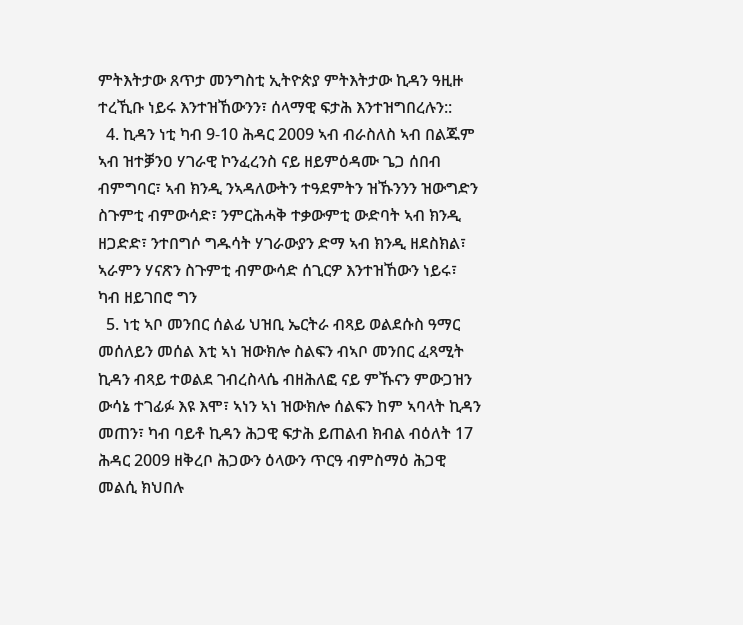ምትእትታው ጸጥታ መንግስቲ ኢትዮጵያ ምትእትታው ኪዳን ዓዚዙ ተረኺቡ ነይሩ እንተዝኸውንን፣ ሰላማዊ ፍታሕ እንተዝግበረሉን::
  4. ኪዳን ነቲ ካብ 9-10 ሕዳር 2009 ኣብ ብራስለስ ኣብ በልጁም ኣብ ዝተቓንዐ ሃገራዊ ኮንፈረንስ ናይ ዘይምዕዳሙ ጌጋ ሰበብ ብምግባር፣ ኣብ ክንዲ ንኣዳለውትን ተዓደምትን ዝኹንንን ዝውግድን ስጉምቲ ብምውሳድ፣ ንምርሕሓቅ ተቃውምቲ ውድባት ኣብ ክንዲ ዘጋድድ፣ ንተበግሶ ግዱሳት ሃገራውያን ድማ ኣብ ክንዲ ዘደስክል፣ ኣራምን ሃናጽን ስጉምቲ ብምውሳድ ሰጊርዎ እንተዝኸውን ነይሩ፣ ካብ ዘይገበሮ ግን
  5. ነቲ ኣቦ መንበር ሰልፊ ህዝቢ ኤርትራ ብጻይ ወልደሱስ ዓማር መሰለይን መሰል እቲ ኣነ ዝውክሎ ስልፍን ብኣቦ መንበር ፈጻሚት ኪዳን ብጻይ ተወልደ ገብረስላሴ ብዘሕለፎ ናይ ምኹናን ምውጋዝን ውሳኔ ተገፊፉ እዩ እሞ፣ ኣነን ኣነ ዝውክሎ ሰልፍን ከም ኣባላት ኪዳን መጠን፣ ካብ ባይቶ ኪዳን ሕጋዊ ፍታሕ ይጠልብ ክብል ብዕለት 17 ሕዳር 2009 ዘቅረቦ ሕጋውን ዕላውን ጥርዓ ብምስማዕ ሕጋዊ መልሲ ክህበሉ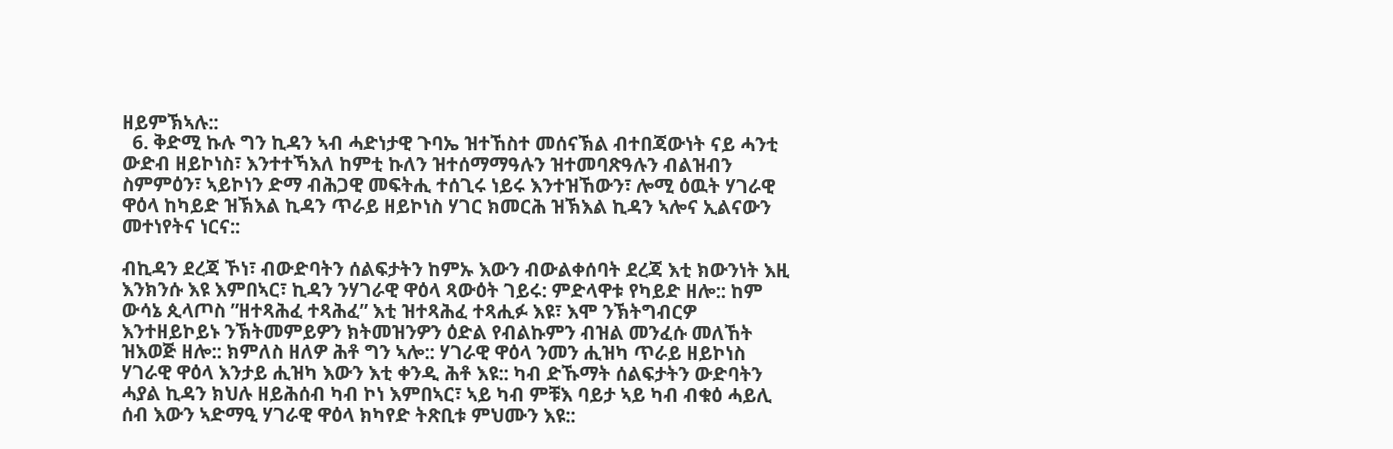ዘይምኽኣሉ::
  6. ቅድሚ ኩሉ ግን ኪዳን ኣብ ሓድነታዊ ጉባኤ ዝተኸስተ መሰናኽል ብተበጃውነት ናይ ሓንቲ ውድብ ዘይኮነስ፣ እንተተኻእለ ከምቲ ኩለን ዝተሰማማዓሉን ዝተመባጽዓሉን ብልዝብን ስምምዕን፣ ኣይኮነን ድማ ብሕጋዊ መፍትሒ ተሰጊሩ ነይሩ እንተዝኸውን፣ ሎሚ ዕዉት ሃገራዊ ዋዕላ ከካይድ ዝኽእል ኪዳን ጥራይ ዘይኮነስ ሃገር ክመርሕ ዝኽእል ኪዳን ኣሎና ኢልናውን መተነየትና ነርና::

ብኪዳን ደረጃ ኾነ፣ ብውድባትን ሰልፍታትን ከምኡ እውን ብውልቀሰባት ደረጃ እቲ ክውንነት እዚ እንክንሱ እዩ እምበኣር፣ ኪዳን ንሃገራዊ ዋዕላ ጻውዕት ገይሩ: ምድላዋቱ የካይድ ዘሎ:: ከም ውሳኔ ጲላጦስ ”ዘተጻሕፈ ተጻሕፈ” እቲ ዝተጻሕፈ ተጻሒፉ እዩ፣ እሞ ንኽትግብርዎ እንተዘይኮይኑ ንኽትመምይዎን ክትመዝንዎን ዕድል የብልኩምን ብዝል መንፈሱ መለኸት ዝእወጅ ዘሎ:: ክምለስ ዘለዎ ሕቶ ግን ኣሎ:: ሃገራዊ ዋዕላ ንመን ሒዝካ ጥራይ ዘይኮነስ ሃገራዊ ዋዕላ እንታይ ሒዝካ እውን እቲ ቀንዲ ሕቶ እዩ:: ካብ ድኹማት ሰልፍታትን ውድባትን ሓያል ኪዳን ክህሉ ዘይሕሰብ ካብ ኮነ እምበኣር፣ ኣይ ካብ ምቹእ ባይታ ኣይ ካብ ብቁዕ ሓይሊ ሰብ እውን ኣድማዒ ሃገራዊ ዋዕላ ክካየድ ትጽቢቱ ምህሙን እዩ::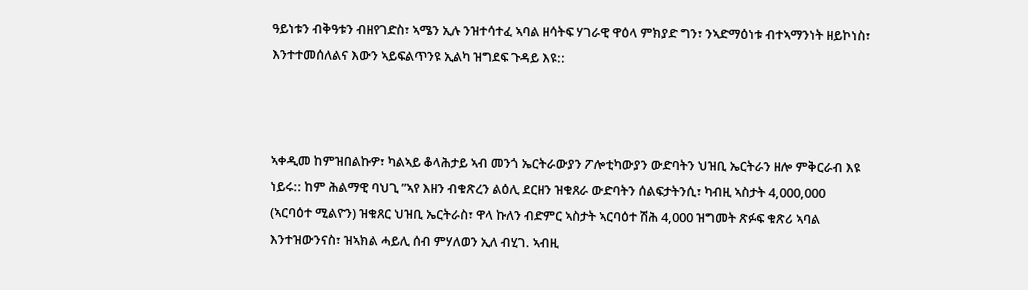ዓይነቱን ብቅዓቱን ብዘየገድስ፣ ኣሜን ኢሉ ንዝተሳተፈ ኣባል ዘሳትፍ ሃገራዊ ዋዕላ ምክያድ ግን፣ ንኣድማዕነቱ ብተኣማንነት ዘይኮነስ፣ እንተተመሰለልና እውን ኣይፍልጥንዩ ኢልካ ዝግደፍ ጉዳይ እዩ::



ኣቀዲመ ከምዝበልኩዎ፣ ካልኣይ ቆላሕታይ ኣብ መንጎ ኤርትራውያን ፖሎቲካውያን ውድባትን ህዝቢ ኤርትራን ዘሎ ምቅርራብ እዩ ነይሩ:: ከም ሕልማዊ ባህጊ ”ኣየ እዘን ብቁጽረን ልዕሊ ደርዘን ዝቁጸራ ውድባትን ሰልፍታትንሲ፣ ካብዚ ኣስታት 4,000,000 (ኣርባዕተ ሚልዮን) ዝቁጸር ህዝቢ ኤርትራስ፣ ዋላ ኩለን ብድምር ኣስታት ኣርባዕተ ሽሕ 4,000 ዝግመት ጽፉፍ ቁጽሪ ኣባል እንተዝውንናስ፣ ዝኣክል ሓይሊ ሰብ ምሃለወን ኢለ ብሂገ. ኣብዚ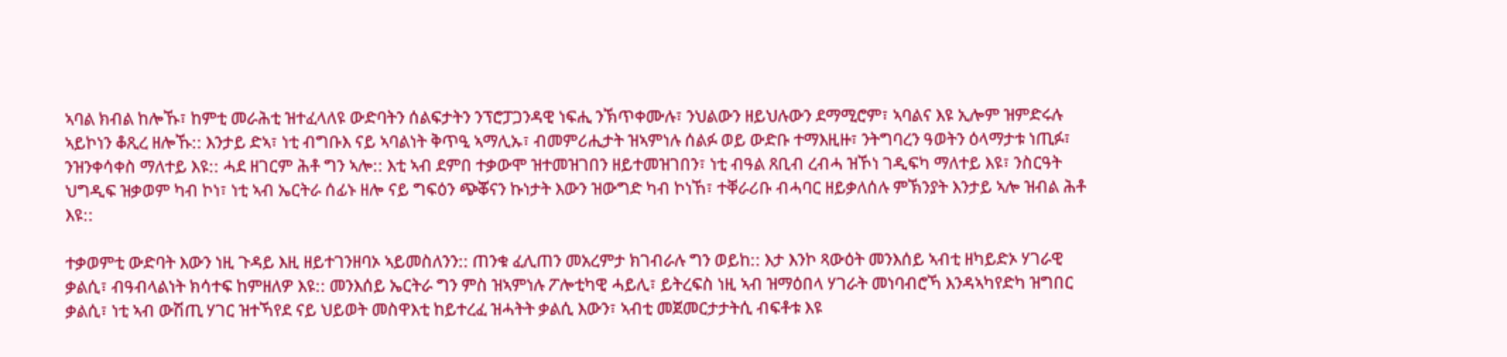ኣባል ክብል ከሎኹ፣ ከምቲ መራሕቲ ዝተፈላለዩ ውድባትን ሰልፍታትን ንፕሮፓጋንዳዊ ነፍሒ ንኽጥቀሙሉ፣ ንህልውን ዘይህሉውን ደማሚሮም፣ ኣባልና እዩ ኢሎም ዝምድሩሉ ኣይኮነን ቆጺረ ዘሎኹ:: እንታይ ድኣ፣ ነቲ ብግቡእ ናይ ኣባልነት ቅጥዒ ኣማሊኡ፣ ብመምሪሒታት ዝኣምነሉ ሰልፉ ወይ ውድቡ ተማእዚዙ፣ ንትግባረን ዓወትን ዕላማታቱ ነጢፉ፣ ንዝንቀሳቀስ ማለተይ እዩ:: ሓደ ዘገርም ሕቶ ግን ኣሎ:: እቲ ኣብ ደምበ ተቃውሞ ዝተመዝገበን ዘይተመዝገበን፣ ነቲ ብዓል ጸቢብ ረብሓ ዝኾነ ገዲፍካ ማለተይ እዩ፣ ንስርዓት ህግዲፍ ዝቃወም ካብ ኮነ፣ ነቲ ኣብ ኤርትራ ሰፊኑ ዘሎ ናይ ግፍዕን ጭቖናን ኩነታት እውን ዝውግድ ካብ ኮነኸ፣ ተቐራሪቡ ብሓባር ዘይቃለሰሉ ምኽንያት እንታይ ኣሎ ዝብል ሕቶ እዩ::

ተቃወምቲ ውድባት እውን ነዚ ጉዳይ እዚ ዘይተገንዘባኦ ኣይመስለንን:: ጠንቁ ፈሊጠን መአረምታ ክገብራሉ ግን ወይከ:: እታ እንኮ ጻውዕት መንእሰይ ኣብቲ ዘካይድኦ ሃገራዊ ቃልሲ፣ ብዓብላልነት ክሳተፍ ከምዘለዎ እዩ:: መንእሰይ ኤርትራ ግን ምስ ዝኣምነሉ ፖሎቲካዊ ሓይሊ፣ ይትረፍስ ነዚ ኣብ ዝማዕበላ ሃገራት መነባብሮኻ እንዳኣካየድካ ዝግበር ቃልሲ፣ ነቲ ኣብ ውሽጢ ሃገር ዝተኻየደ ናይ ህይወት መስዋእቲ ከይተረፈ ዝሓትት ቃልሲ እውን፣ ኣብቲ መጀመርታታትሲ ብፍቶቱ እዩ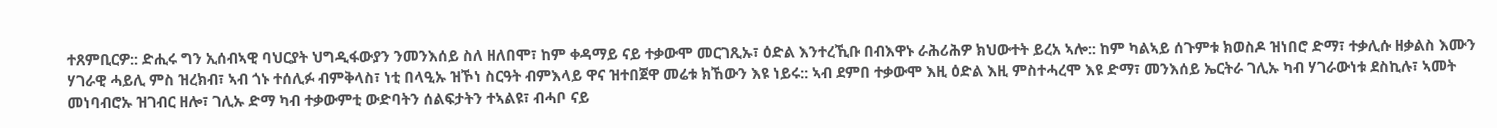ተጸምቢርዎ:: ድሒሩ ግን ኢሰብኣዊ ባህርያት ህግዲፋውያን ንመንእሰይ ስለ ዘለበሞ፣ ከም ቀዳማይ ናይ ተቃውሞ መርገጺኡ፣ ዕድል እንተረኺቡ በብእዋኑ ራሕሪሕዎ ክህውተት ይረአ ኣሎ:: ከም ካልኣይ ሰጉምቱ ክወስዶ ዝነበሮ ድማ፣ ተቃሊሱ ዘቃልስ እሙን ሃገራዊ ሓይሊ ምስ ዝረክብ፣ ኣብ ጎኑ ተሰሊፉ ብምቅላስ፣ ነቲ በላዒኡ ዝኾነ ስርዓት ብምእላይ ዋና ዝተበጀዋ መሬቱ ክኸውን እዩ ነይሩ:: ኣብ ደምበ ተቃውሞ እዚ ዕድል እዚ ምስተሓረሞ እዩ ድማ፣ መንእሰይ ኤርትራ ገሊኡ ካብ ሃገራውነቱ ደስኪሉ፣ ኣመት መነባብሮኡ ዝገብር ዘሎ፣ ገሊኡ ድማ ካብ ተቃውምቲ ውድባትን ሰልፍታትን ተኣልዩ፣ ብሓቦ ናይ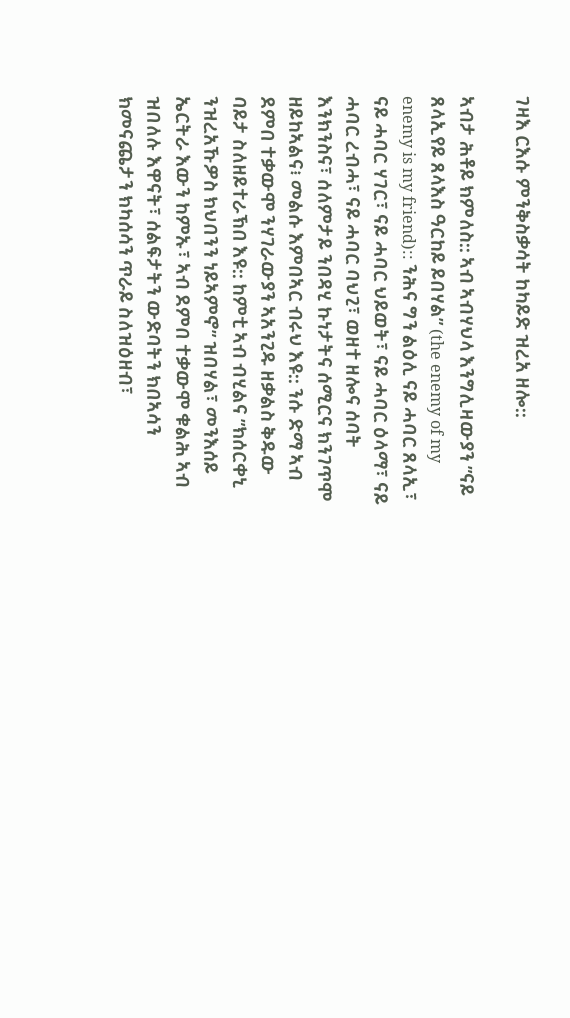ገዛእ ርእሱ ምንቅስቃሳት ከካይድ ዝረአ ዘሎ::

ኣብታ ሕቶይ ክምለስ:: ኣብ ኣብሃህላ እንግሊዛውያን ”ናይ ጸላኢየይ ጸላእስ ዓርከይ ይበሃል” (the enemy of my enemy is my friend):: ንሕና ግን ልዕሊ ናይ ሓባር ጸላኢ፣ ናይ ሓባር ሃገር፣ ናይ ሓባር ህይወት፣ ናይ ሓባር ዕላማ፣ ናይ ሓባር ረብሓ፣ ናይ ሓባር ባህጊ፣ ወዘተ ዘሎና ሰባት እንክንስና፣ ሰለምታይ ንበዳሂ ኩነታትና ሰሚርና ክንገጥሞ ዘይከኣልና፧ መልሱ እምበኣር ብሩህ እዩ:: ንሱ ድማ ኣብ ደምበ ተቃውሞ ንሃገራውያን ኣአንጊዱ ዘቃልስ ቅዱው ባይታ ስለዘይተራኽበ እዩ:: ከምቲ ኣብ ብሂልና ”ክሰርቀኒ ንዝረአኹዎስ ክህበንን ነይኣምኖ” ዝበሃል፣ መንእሰይ ኤርትራ እውን ከምኡ፣ ኣብ ደምበ ተቃውሞ ቁልሕ ኣብ ዝበለሉ እዋናት፣ ሰልፍታትን ውድባትን ክበኣሳን ክመናጨታን ክካሰሳን ጥራይ ስለዝዕዘብ፣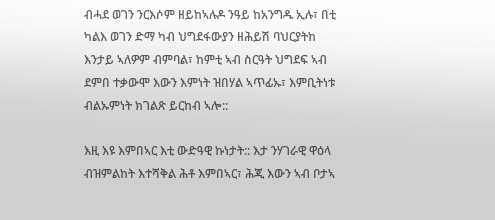ብሓደ ወገን ንርእሶም ዘይከኣሉዶ ንዓይ ከአንግዱ ኢሉ፣ በቲ ካልእ ወገን ድማ ካብ ህግደፋውያን ዘሕይሽ ባህርያትከ እንታይ ኣለዎም ብምባል፣ ከምቲ ኣብ ስርዓት ህግደፍ ኣብ ደምበ ተቃውሞ እውን እምነት ዝበሃል ኣጥፊኡ፣ እምቢትነቱ ብልኡምነት ክገልጽ ይርከብ ኣሎ::

እዚ እዩ እምበኣር እቲ ውድዓዊ ኩነታት:: እታ ንሃገራዊ ዋዕላ ብዝምልከት እተሻቅል ሕቶ እምበኣር፣ ሕጂ እውን ኣብ ቦታኣ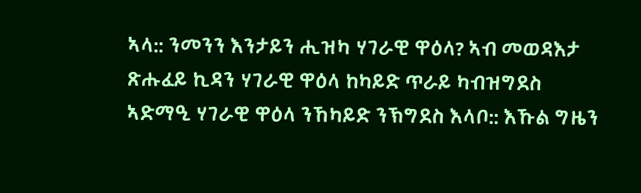ኣላ:: ንመንን እንታይን ሒዝካ ሃገራዊ ዋዕላ? ኣብ መወዳእታ ጽሑፈይ ኪዳን ሃገራዊ ዋዕላ ከካይድ ጥራይ ካብዝግደስ ኣድማዒ ሃገራዊ ዋዕላ ንኸካይድ ንኽግደስ እላቦ:: እኹል ግዜን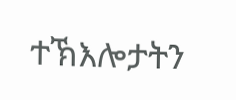ተኽእሎታትን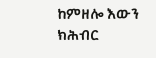ከምዘሎ እውን ክሕብር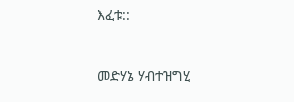እፈቱ::



መድሃኔ ሃብተዝግሂ